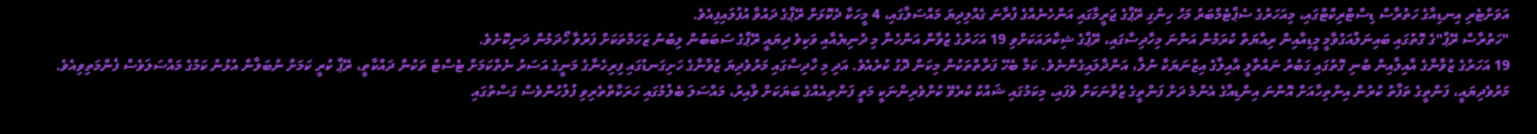އަވަށްޓެރި އިނޑިއާގެ ހަތުރާސް ޑިސްޓްރިކްޓްގައި، މިއަހަރުގެ ސެޕްޓެމްބަރު މަހު ހިންގި ރޭޕްގެ ޖަރީމާގައި އަންހެނެއްގެ ފުރާނަ ގެއްލިދިޔަ މައްސަލާގައި، 4 މީހަކާ ދެކޮޅަށް ރޭޕްގެ ދައުވާ އުފުލައިފިއެވެ.
"ހަތުރާސް ރޭޕް"ގެ ގޮތުގައި ބައިނަލްއަގުވާމީ މީޑިއާއިން ރިއާޔަތް ކުރަމުން އަންނަ މިހާދިސާގައި، ރޭޕްގެ ޝިކާރައަކަށްވި 19 އަހަރުގެ ޒުވާން އަންހެނާ މި ދުނިޔެއާއި ވަކިވެ ދިޔައީ ރޭޕްގެ ސަބަބުން ލިބުނު ޒަހަމްތަކަށް ފަރުވާ ހޯދަމުން ދަނިކޮށެވެ.
19 އަހަރުގެ ޒުވާނާގެ އާއިލާއިން ބުނި ގޮތުގައި ގަބުރު ނައްތާލީ އާއިލާގެ އިޒުނަޔަކާ ނުލާ، އަންދާލައިގެންނެވެ. ކަމާ ބެހޭ ފަރާތްތަކުން މިކަން ދޮގު ކުރެއެވެ. އަދި މި ހާދިސާގައި މަރުވެދިޔަ ޒުވާނާގެ ހަށިގަނޑުގައި ފިރިހެނާގެ މަނީގެ އަސަރު ނެތްކަމަށް ޓެސްޓު ތަކުން ދައްކާތީ، ރޭޕް ކުރީ ކަމަށް ނުބަލާން އުޅުނު ކަމުގެ މައްސަލަވެސް ފެންމަތިވިއެވެ.
މަރުވެދިޔައީ، ފަންތީގެ ތަފާތު ކުރުން އިންތިހާއަށް އޮންނަ އިންޑިއާގެ އެންމެ ދަށް ފަންތީގެ ޒުވާނަކަށް ވެފައި، މިކަމުގައި ޝައްކު ކުރެވޭ ކުށްވެރިންނަކީ މަތީ ފަންތިއެއްގެ ބަޔަކަށް ވާއިރު، މައްސަލަ ބެލުމުގައި ހަރަކާތްތެރިވި ފުލުހުންވެސް ގަސްތުގައި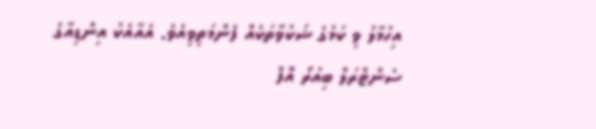އިހުމާލު ވި ކަމުގެ ޝަކުވާތަކެއް ފެންމަތިވިއެވެ. އެއާއެކު އިންޑިއާގެ ސެންޓްރަލް ބިއުރޯ އޮފް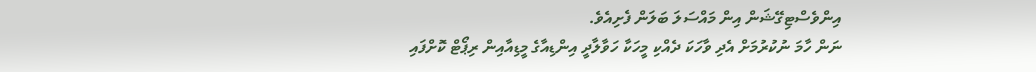އިންވެސްޓިގޭޝަން އިން މައްސަލަ ބަލަން ފެށިއެވެ.
ނަން ހާމަ ނުކުރުމަށް އެދި ވާހަކަ ދެއްކި މީހަކާ ހަވާލާދީ އިންޑިއާގެ މީޑިއާއިން ރިޕޯޓް ކޮށްފައި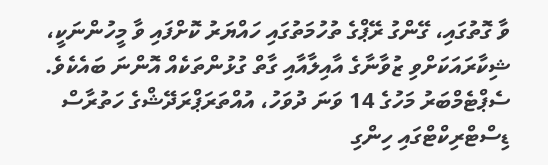ވާ ގޮތުގައި، ގޭންގު ރޭޕްގެ ތުހުމަތުގައި ހައްޔަރު ކޮށްފައި ވާ މީހުންނަކީ، ޝިކާރައަކަށްވި ޒުވާނާގެ އާއިލާއާއި ގާތް ގުޅުންތަކެއް އޮންނަ ބައެކެވެ.
ސެޕްޓެމްބަރު މަހުގެ 14 ވަނަ ދުވަހު، އުއްތަރަޕްރަދޭޝްގެ ހަތުރާސް ޑިސްޓްރިކްޓްގައި ހިންގި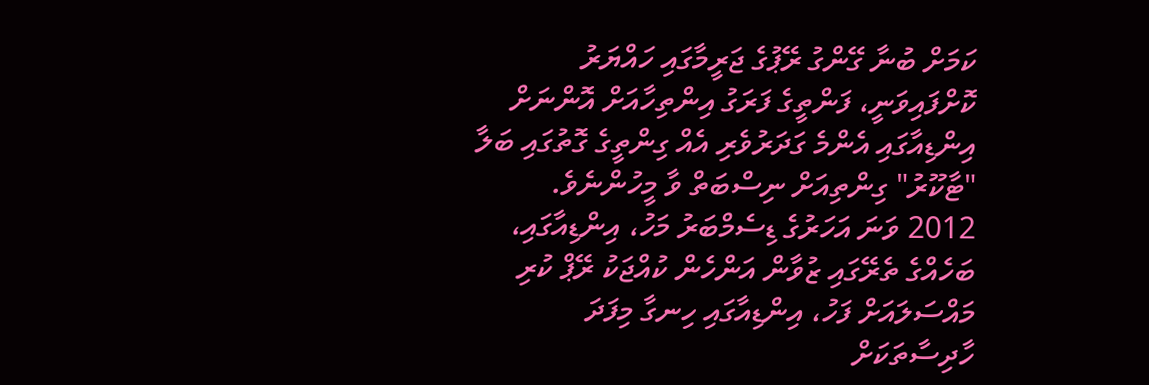ކަމަށް ބުނާ ގޭންގު ރޭޕުގެ ޖަރީމާގައި ހައްޔަރު ކޮށްފައިވަނީ، ފަންތީގެ ފަރަގު އިންތިހާއަށް އޮންނަށް އިންޑިއާގައި އެންމެ ގަދަރުވެރި އެއް ގިންތީގެ ގޮތުގައި ބަލާ "ޓާކޫރު" ގިންތިއަށް ނިސްބަތް ވާ މީހުންނެވެ.
2012 ވަނަ އަހަރުގެ ޑިސެމްބަރު މަހު، އިންޑިއާގައި، ބަހެއްގެ ތެރޭގައި ޒުވާން އަންހެން ކުއްޖަކު ރޭޕް ކުރި މައްސަލައަށް ފަހު، އިންޑިއާގައި ހިނގާ މިފަދަ ހާދިސާތަކަށް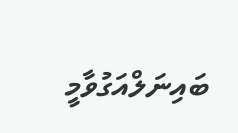ބައިނަލްއަގުވާމީ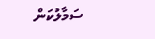ސަމާލުކަން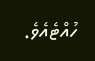ހުއްޓެއެވެ.